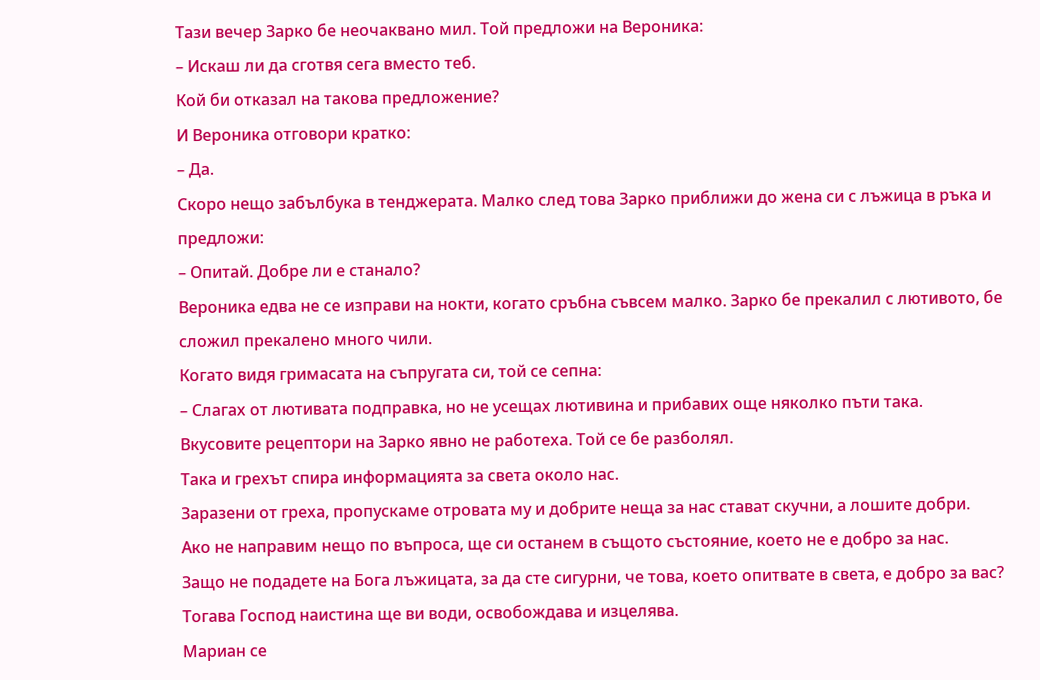Тази вечер Зарко бе неочаквано мил. Той предложи на Вероника:
– Искаш ли да сготвя сега вместо теб.
Кой би отказал на такова предложение?
И Вероника отговори кратко:
– Да.
Скоро нещо забълбука в тенджерата. Малко след това Зарко приближи до жена си с лъжица в ръка и предложи:
– Опитай. Добре ли е станало?
Вероника едва не се изправи на нокти, когато сръбна съвсем малко. Зарко бе прекалил с лютивото, бе сложил прекалено много чили.
Когато видя гримасата на съпругата си, той се сепна:
– Слагах от лютивата подправка, но не усещах лютивина и прибавих още няколко пъти така.
Вкусовите рецептори на Зарко явно не работеха. Той се бе разболял.
Така и грехът спира информацията за света около нас.
Заразени от греха, пропускаме отровата му и добрите неща за нас стават скучни, а лошите добри.
Ако не направим нещо по въпроса, ще си останем в същото състояние, което не е добро за нас.
Защо не подадете на Бога лъжицата, за да сте сигурни, че това, което опитвате в света, е добро за вас?
Тогава Господ наистина ще ви води, освобождава и изцелява.
Мариан се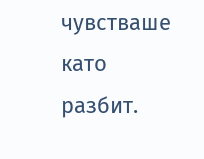чувстваше като разбит.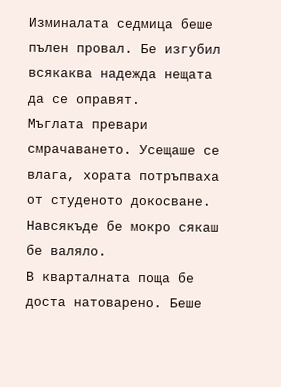Изминалата седмица беше пълен провал. Бе изгубил всякаква надежда нещата да се оправят.
Мъглата превари смрачаването. Усещаше се влага, хората потръпваха от студеното докосване. Навсякъде бе мокро сякаш бе валяло.
В кварталната поща бе доста натоварено. Беше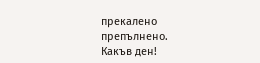прекалено препълнено.
Какъв ден!